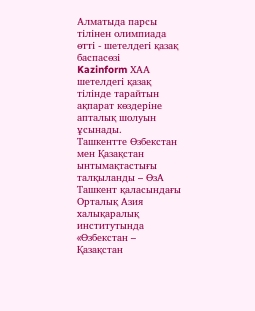Алматыда парсы тілінен олимпиада өтті - шетелдегі қазақ баспасөзі
Kazinform ХАА шетелдегі қазақ тілінде тарайтын ақпарат көздеріне апталық шолуын ұсынады.
Ташкентте Өзбекстан мен Қазақстан ынтымақтастығы талқыланды – ӨзА
Ташкент қаласындағы Орталық Азия халықаралық институтында «Өзбекстан – Қазақстан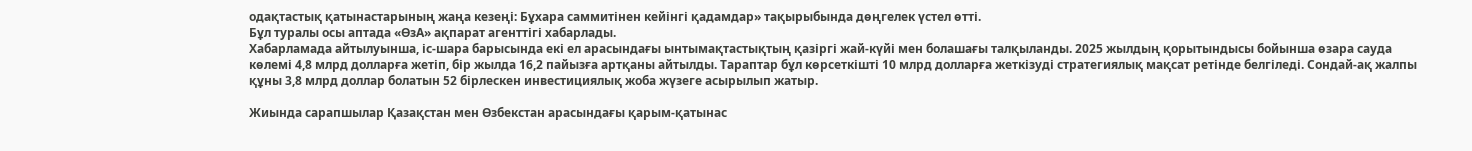одақтастық қатынастарының жаңа кезеңі: Бұхара саммитінен кейінгі қадамдар» тақырыбында дөңгелек үстел өтті.
Бұл туралы осы аптада «ӨзА» ақпарат агенттігі хабарлады.
Хабарламада айтылуынша, іс-шара барысында екі ел арасындағы ынтымақтастықтың қазіргі жай-күйі мен болашағы талқыланды. 2025 жылдың қорытындысы бойынша өзара сауда көлемі 4,8 млрд долларға жетіп, бір жылда 16,2 пайызға артқаны айтылды. Тараптар бұл көрсеткішті 10 млрд долларға жеткізуді стратегиялық мақсат ретінде белгіледі. Сондай-ақ жалпы құны 3,8 млрд доллар болатын 52 бірлескен инвестициялық жоба жүзеге асырылып жатыр.

Жиында сарапшылар Қазақстан мен Өзбекстан арасындағы қарым-қатынас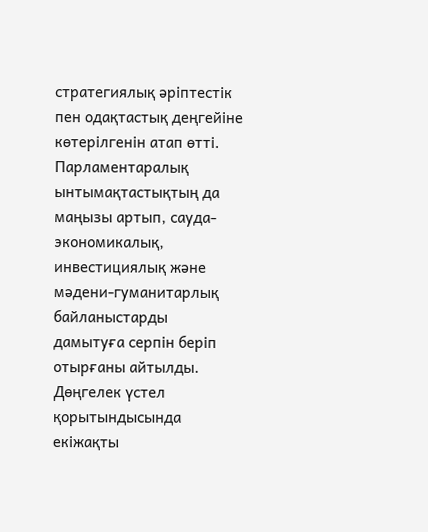стратегиялық әріптестік пен одақтастық деңгейіне көтерілгенін атап өтті. Парламентаралық ынтымақтастықтың да маңызы артып, сауда-экономикалық, инвестициялық және мәдени-гуманитарлық байланыстарды дамытуға серпін беріп отырғаны айтылды.
Дөңгелек үстел қорытындысында екіжақты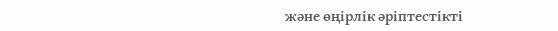және өңірлік әріптестікті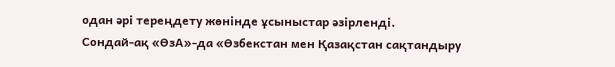одан әрі тереңдету жөнінде ұсыныстар әзірленді.
Сондай-ақ «ӨзА»-да «Өзбекстан мен Қазақстан сақтандыру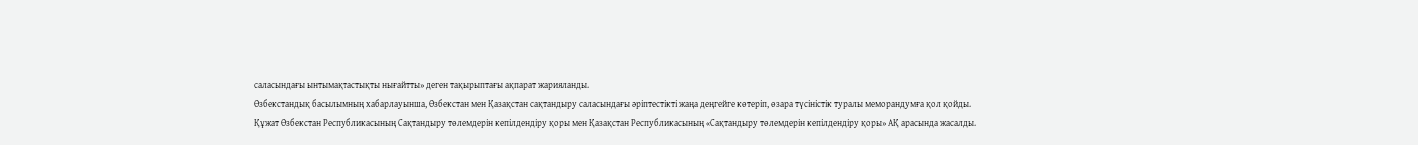саласындағы ынтымақтастықты нығайтты» деген тақырыптағы ақпарат жарияланды.
Өзбекстандық басылымның хабарлауынша, Өзбекстан мен Қазақстан сақтандыру саласындағы әріптестікті жаңа деңгейге көтеріп, өзара түсіністік туралы меморандумға қол қойды.
Құжат Өзбекстан Республикасының Сақтандыру төлемдерін кепілдендіру қоры мен Қазақстан Республикасының «Сақтандыру төлемдерін кепілдендіру қоры» АҚ арасында жасалды.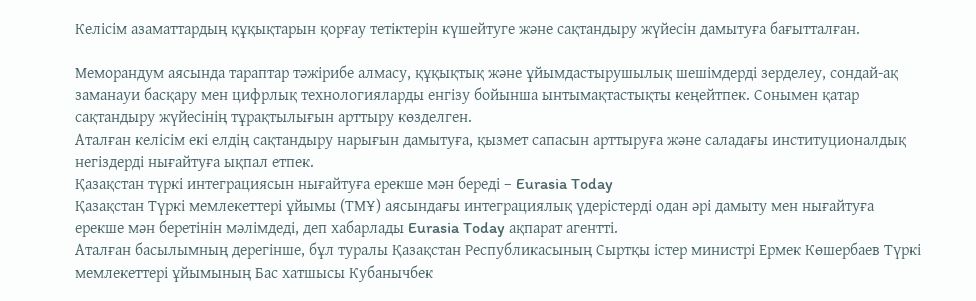Келісім азаматтардың құқықтарын қорғау тетіктерін күшейтуге және сақтандыру жүйесін дамытуға бағытталған.

Меморандум аясында тараптар тәжірибе алмасу, құқықтық және ұйымдастырушылық шешімдерді зерделеу, сондай-ақ заманауи басқару мен цифрлық технологияларды енгізу бойынша ынтымақтастықты кеңейтпек. Сонымен қатар сақтандыру жүйесінің тұрақтылығын арттыру көзделген.
Аталған келісім екі елдің сақтандыру нарығын дамытуға, қызмет сапасын арттыруға және саладағы институционалдық негіздерді нығайтуға ықпал етпек.
Қазақстан түркі интеграциясын нығайтуға ерекше мән береді – Eurasia Today
Қазақстан Түркі мемлекеттері ұйымы (ТМҰ) аясындағы интеграциялық үдерістерді одан әрі дамыту мен нығайтуға ерекше мән беретінін мәлімдеді, деп хабарлады Eurasia Today ақпарат агентті.
Аталған басылымның дерегінше, бұл туралы Қазақстан Республикасының Сыртқы істер министрі Ермек Көшербаев Түркі мемлекеттері ұйымының Бас хатшысы Кубанычбек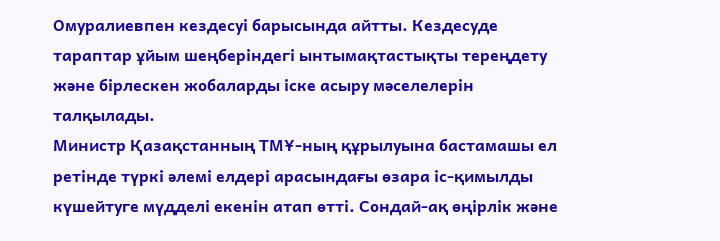Омуралиевпен кездесуі барысында айтты. Кездесуде тараптар ұйым шеңберіндегі ынтымақтастықты тереңдету және бірлескен жобаларды іске асыру мәселелерін талқылады.
Министр Қазақстанның ТМҰ-ның құрылуына бастамашы ел ретінде түркі әлемі елдері арасындағы өзара іс-қимылды күшейтуге мүдделі екенін атап өтті. Сондай-ақ өңірлік және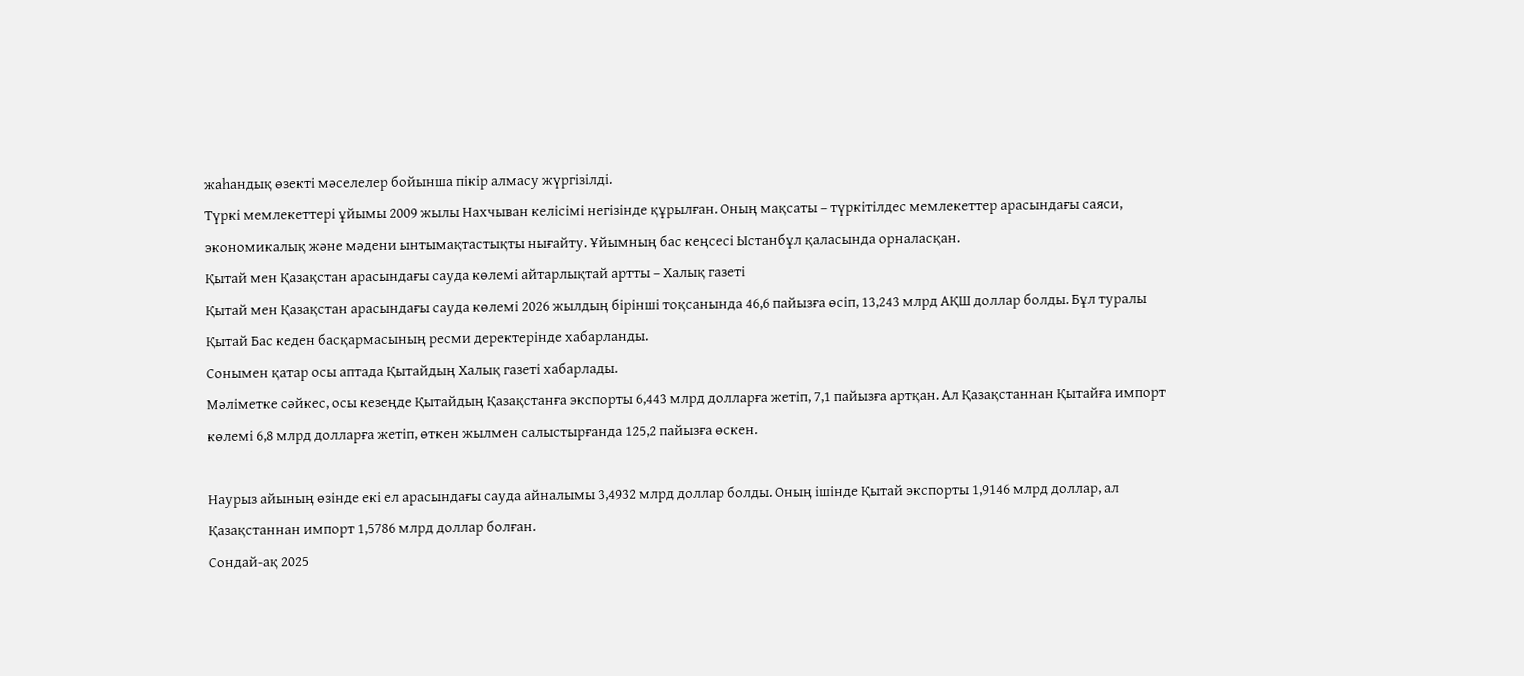жаһандық өзекті мәселелер бойынша пікір алмасу жүргізілді.
Түркі мемлекеттері ұйымы 2009 жылы Нахчыван келісімі негізінде құрылған. Оның мақсаты – түркітілдес мемлекеттер арасындағы саяси, экономикалық және мәдени ынтымақтастықты нығайту. Ұйымның бас кеңсесі Ыстанбұл қаласында орналасқан.
Қытай мен Қазақстан арасындағы сауда көлемі айтарлықтай артты – Халық газеті
Қытай мен Қазақстан арасындағы сауда көлемі 2026 жылдың бірінші тоқсанында 46,6 пайызға өсіп, 13,243 млрд АҚШ доллар болды. Бұл туралы Қытай Бас кеден басқармасының ресми деректерінде хабарланды.
Сонымен қатар осы аптада Қытайдың Халық газеті хабарлады.
Мәліметке сәйкес, осы кезеңде Қытайдың Қазақстанға экспорты 6,443 млрд долларға жетіп, 7,1 пайызға артқан. Ал Қазақстаннан Қытайға импорт көлемі 6,8 млрд долларға жетіп, өткен жылмен салыстырғанда 125,2 пайызға өскен.

Наурыз айының өзінде екі ел арасындағы сауда айналымы 3,4932 млрд доллар болды. Оның ішінде Қытай экспорты 1,9146 млрд доллар, ал Қазақстаннан импорт 1,5786 млрд доллар болған.
Сондай-ақ 2025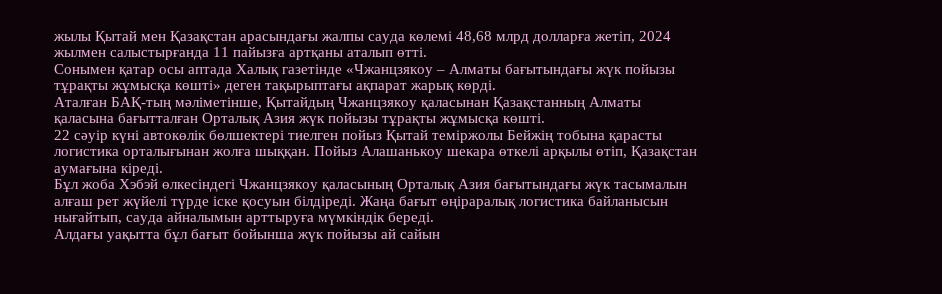жылы Қытай мен Қазақстан арасындағы жалпы сауда көлемі 48,68 млрд долларға жетіп, 2024 жылмен салыстырғанда 11 пайызға артқаны аталып өтті.
Сонымен қатар осы аптада Халық газетінде «Чжанцзякоу – Алматы бағытындағы жүк пойызы тұрақты жұмысқа көшті» деген тақырыптағы ақпарат жарық көрді.
Аталған БАҚ-тың мәліметінше, Қытайдың Чжанцзякоу қаласынан Қазақстанның Алматы қаласына бағытталған Орталық Азия жүк пойызы тұрақты жұмысқа көшті.
22 сәуір күні автокөлік бөлшектері тиелген пойыз Қытай теміржолы Бейжің тобына қарасты логистика орталығынан жолға шыққан. Пойыз Алашанькоу шекара өткелі арқылы өтіп, Қазақстан аумағына кіреді.
Бұл жоба Хэбэй өлкесіндегі Чжанцзякоу қаласының Орталық Азия бағытындағы жүк тасымалын алғаш рет жүйелі түрде іске қосуын білдіреді. Жаңа бағыт өңіраралық логистика байланысын нығайтып, сауда айналымын арттыруға мүмкіндік береді.
Алдағы уақытта бұл бағыт бойынша жүк пойызы ай сайын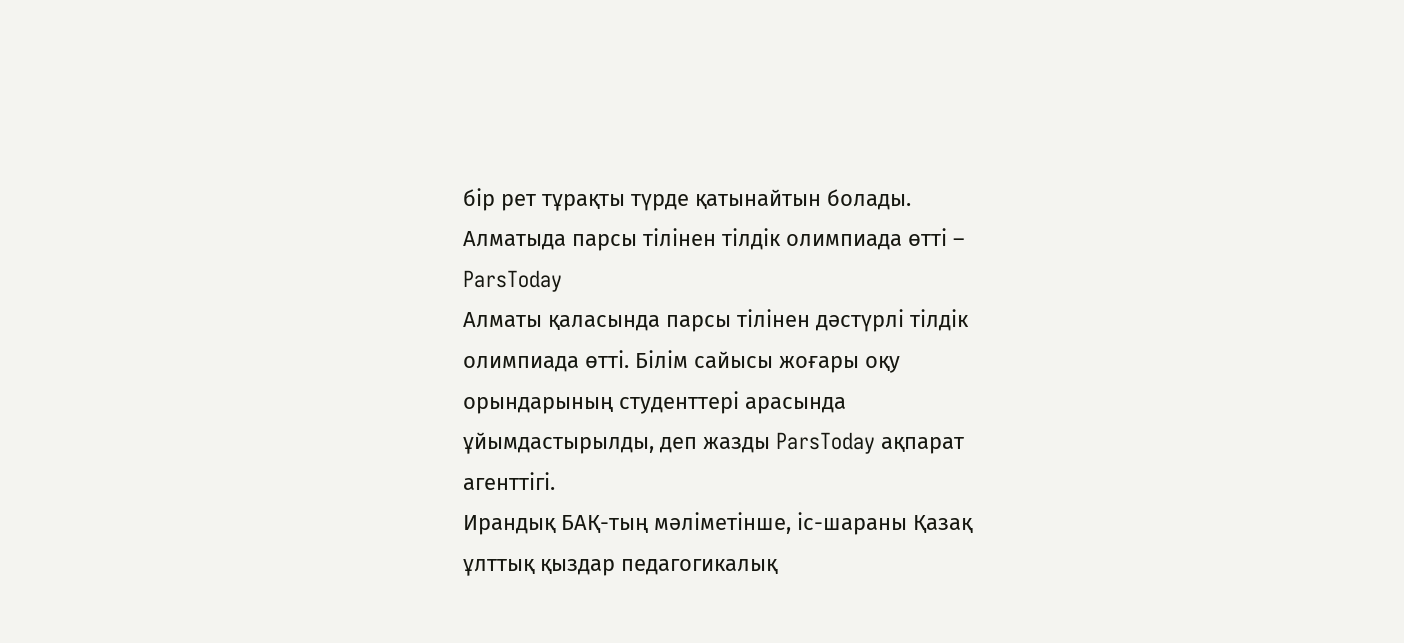бір рет тұрақты түрде қатынайтын болады.
Алматыда парсы тілінен тілдік олимпиада өтті – ParsToday
Алматы қаласында парсы тілінен дәстүрлі тілдік олимпиада өтті. Білім сайысы жоғары оқу орындарының студенттері арасында ұйымдастырылды, деп жазды ParsToday ақпарат агенттігі.
Ирандық БАҚ-тың мәліметінше, іс-шараны Қазақ ұлттық қыздар педагогикалық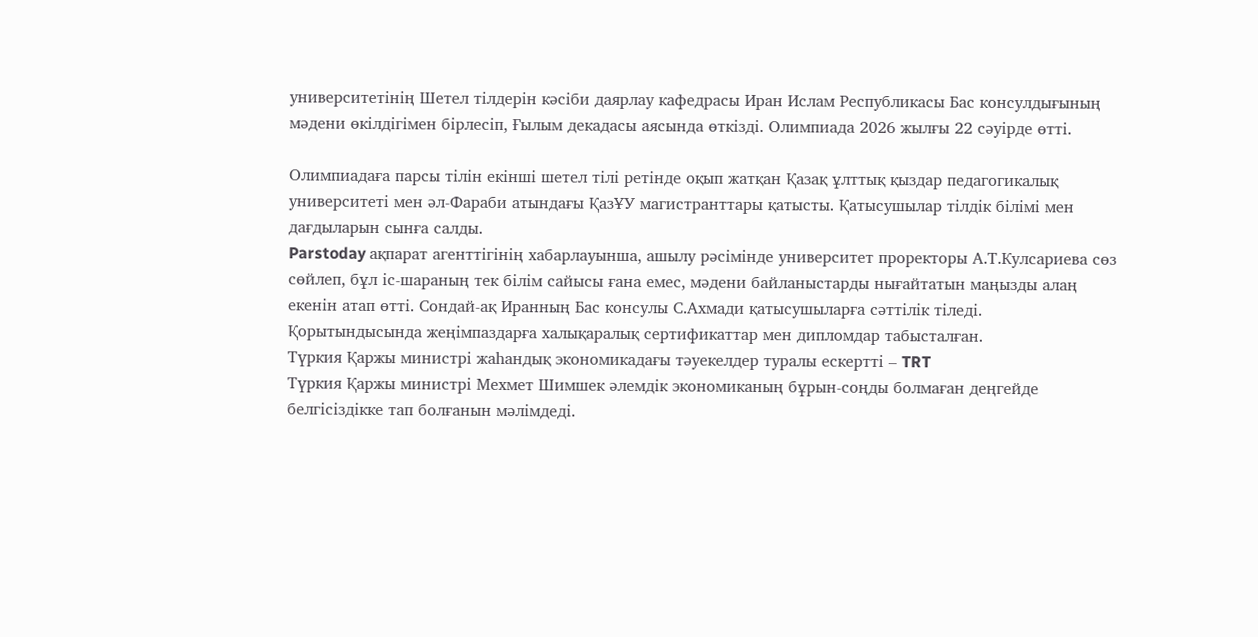университетінің Шетел тілдерін кәсіби даярлау кафедрасы Иран Ислам Республикасы Бас консулдығының мәдени өкілдігімен бірлесіп, Ғылым декадасы аясында өткізді. Олимпиада 2026 жылғы 22 сәуірде өтті.

Олимпиадаға парсы тілін екінші шетел тілі ретінде оқып жатқан Қазақ ұлттық қыздар педагогикалық университеті мен әл-Фараби атындағы ҚазҰУ магистранттары қатысты. Қатысушылар тілдік білімі мен дағдыларын сынға салды.
Parstoday ақпарат агенттігінің хабарлауынша, ашылу рәсімінде университет проректоры А.Т.Кулсариева сөз сөйлеп, бұл іс-шараның тек білім сайысы ғана емес, мәдени байланыстарды нығайтатын маңызды алаң екенін атап өтті. Сондай-ақ Иранның Бас консулы С.Ахмади қатысушыларға сәттілік тіледі.
Қорытындысында жеңімпаздарға халықаралық сертификаттар мен дипломдар табысталған.
Түркия Қаржы министрі жаһандық экономикадағы тәуекелдер туралы ескертті – TRT
Түркия Қаржы министрі Мехмет Шимшек әлемдік экономиканың бұрын-соңды болмаған деңгейде белгісіздікке тап болғанын мәлімдеді.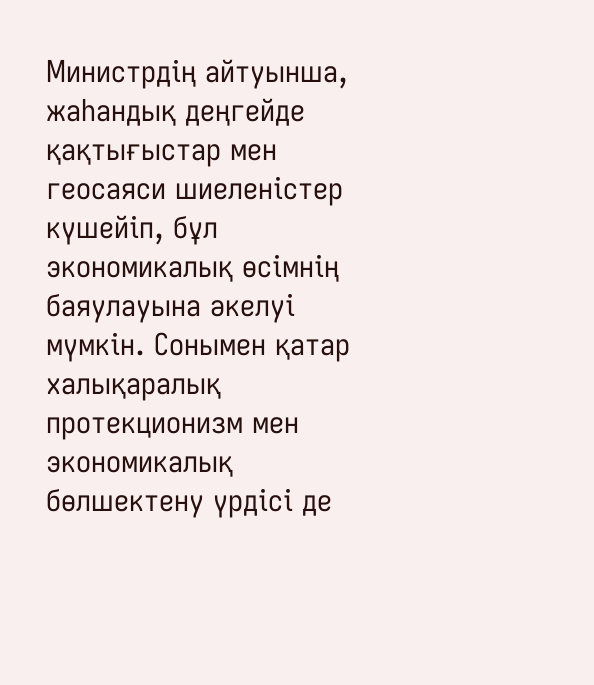Министрдің айтуынша, жаһандық деңгейде қақтығыстар мен геосаяси шиеленістер күшейіп, бұл экономикалық өсімнің баяулауына әкелуі мүмкін. Сонымен қатар халықаралық протекционизм мен экономикалық бөлшектену үрдісі де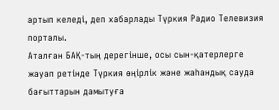артып келеді, деп хабарлады Түркия Радио Телевизия порталы.
Аталған БАҚ-тың дерегінше, осы сын-қатерлерге жауап ретінде Түркия өңірлік және жаһандық сауда бағыттарын дамытуға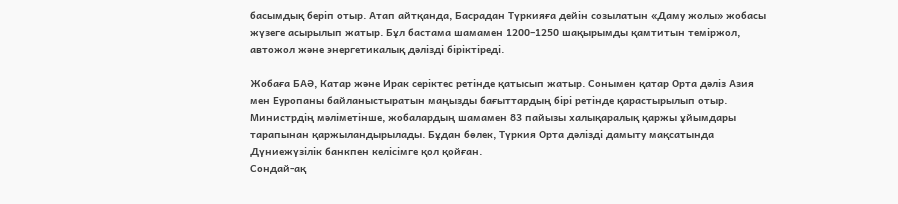басымдық беріп отыр. Атап айтқанда, Басрадан Түркияға дейін созылатын «Даму жолы» жобасы жүзеге асырылып жатыр. Бұл бастама шамамен 1200–1250 шақырымды қамтитын теміржол, автожол және энергетикалық дәлізді біріктіреді.

Жобаға БАӘ, Катар және Ирак серіктес ретінде қатысып жатыр. Сонымен қатар Орта дәліз Азия мен Еуропаны байланыстыратын маңызды бағыттардың бірі ретінде қарастырылып отыр.
Министрдің мәліметінше, жобалардың шамамен 83 пайызы халықаралық қаржы ұйымдары тарапынан қаржыландырылады. Бұдан бөлек, Түркия Орта дәлізді дамыту мақсатында Дүниежүзілік банкпен келісімге қол қойған.
Сондай-ақ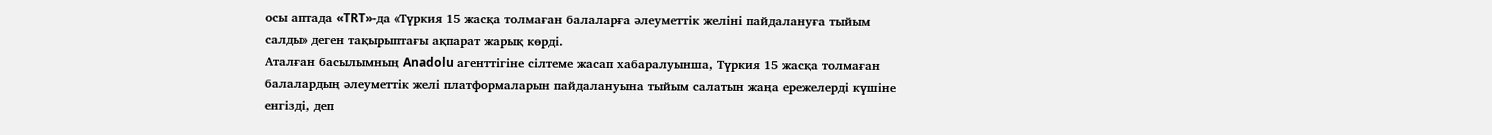осы аптада «TRT»-да «Түркия 15 жасқа толмаған балаларға әлеуметтік желіні пайдалануға тыйым салды» деген тақырыптағы ақпарат жарық көрді.
Аталған басылымның Anadolu агенттігіне сілтеме жасап хабаралуынша, Түркия 15 жасқа толмаған балалардың әлеуметтік желі платформаларын пайдалануына тыйым салатын жаңа ережелерді күшіне енгізді, деп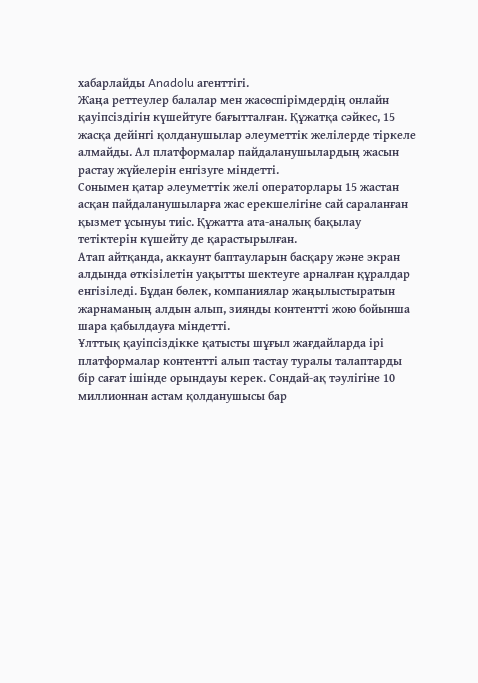хабарлайды Anadolu агенттігі.
Жаңа реттеулер балалар мен жасөспірімдердің онлайн қауіпсіздігін күшейтуге бағытталған. Құжатқа сәйкес, 15 жасқа дейінгі қолданушылар әлеуметтік желілерде тіркеле алмайды. Ал платформалар пайдаланушылардың жасын растау жүйелерін енгізуге міндетті.
Сонымен қатар әлеуметтік желі операторлары 15 жастан асқан пайдаланушыларға жас ерекшелігіне сай сараланған қызмет ұсынуы тиіс. Құжатта ата-аналық бақылау тетіктерін күшейту де қарастырылған.
Атап айтқанда, аккаунт баптауларын басқару және экран алдында өткізілетін уақытты шектеуге арналған құралдар енгізіледі. Бұдан бөлек, компаниялар жаңылыстыратын жарнаманың алдын алып, зиянды контентті жою бойынша шара қабылдауға міндетті.
Ұлттық қауіпсіздікке қатысты шұғыл жағдайларда ірі платформалар контентті алып тастау туралы талаптарды бір сағат ішінде орындауы керек. Сондай-ақ тәулігіне 10 миллионнан астам қолданушысы бар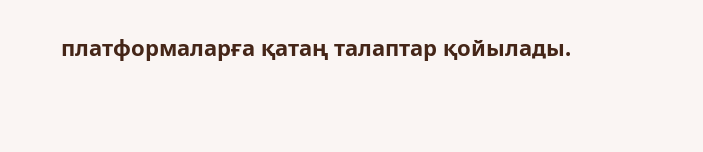платформаларға қатаң талаптар қойылады.